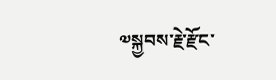༧སྐྱབས་རྗེ་རྫོང་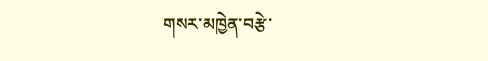གསར་མཁྱེན་བརྩེ་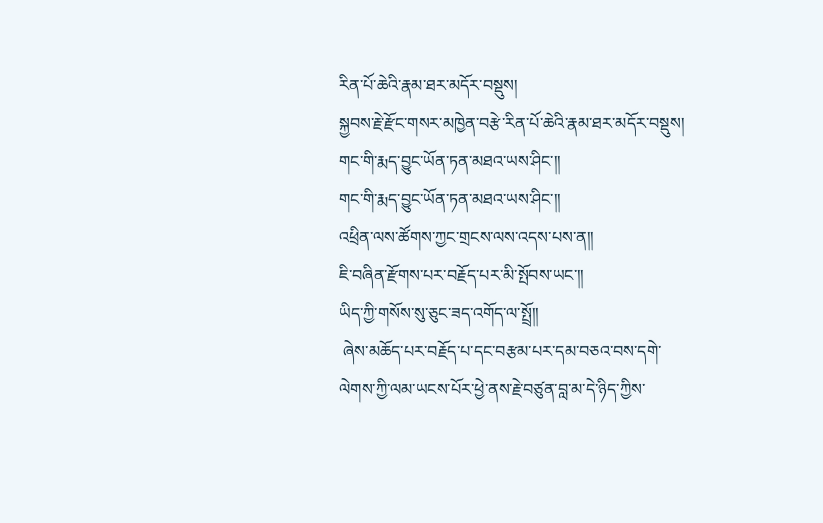རིན་པོ་ཆེའི་རྣམ་ཐར་མདོར་བསྡུས།
སྐྱབས་རྗེ་རྫོང་གསར་མཁྱེན་བརྩེ་རིན་པོ་ཆེའི་རྣམ་ཐར་མདོར་བསྡུས།
གང་གི་རྨད་བྱུང་ཡོན་ཏན་མཐའ་ཡས་ཤིང་།།
གང་གི་རྨད་བྱུང་ཡོན་ཏན་མཐའ་ཡས་ཤིང་།།
འཕྲིན་ལས་ཚོགས་ཀྱང་གྲངས་ལས་འདས་པས་ན།།
ཇི་བཞིན་རྫོགས་པར་བརྗོད་པར་མི་སྤོབས་ཡང་།།
ཡིད་ཀྱི་གསོས་སུ་ཅུང་ཟད་འགོད་ལ་སྤྲོ།།
 ཞེས་མཆོད་པར་བརྗོད་པ་དང་བརྩམ་པར་དམ་བཅའ་བས་དགེ་ལེགས་ཀྱི་ལམ་ཡངས་པོར་ཕྱེ་ནས་རྗེ་བཙུན་བླ་མ་དེ་ཉིད་ཀྱིས་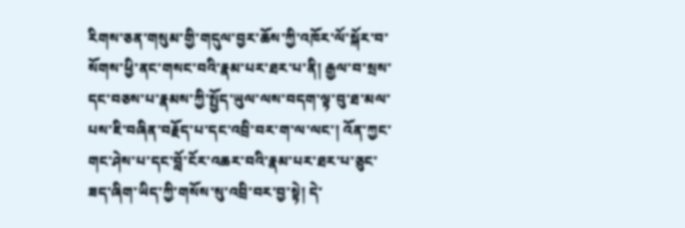རིགས་ཅན་གསུམ་གྱི་གདུལ་བྱར་ཆོས་ཀྱི་འཁོར་ལོ་སྐོར་བ་སོགས་ཕྱི་ནང་གསང་བའི་རྣམ་པར་ཐར་པ་ནི། རྒྱལ་བ་སྲས་དང་བཅས་པ་རྣམས་ཀྱི་སྤྱོད་ཡུལ་ལས་བདག་ལྟ་བུ་ཐ་མལ་པས་ཇི་བཞིན་བརྗོད་པ་དང་འབྲི་བར་ག་ལ་ལང་། འོན་ཀྱང་གང་ཤེས་པ་དང་བློ་ངོར་འཆར་བའི་རྣམ་པར་ཐར་པ་ཅུང་ཟད་ཞིག་ཡིད་ཀྱི་གསོས་སུ་འབྲི་བར་བྱ་སྟེ། དེ་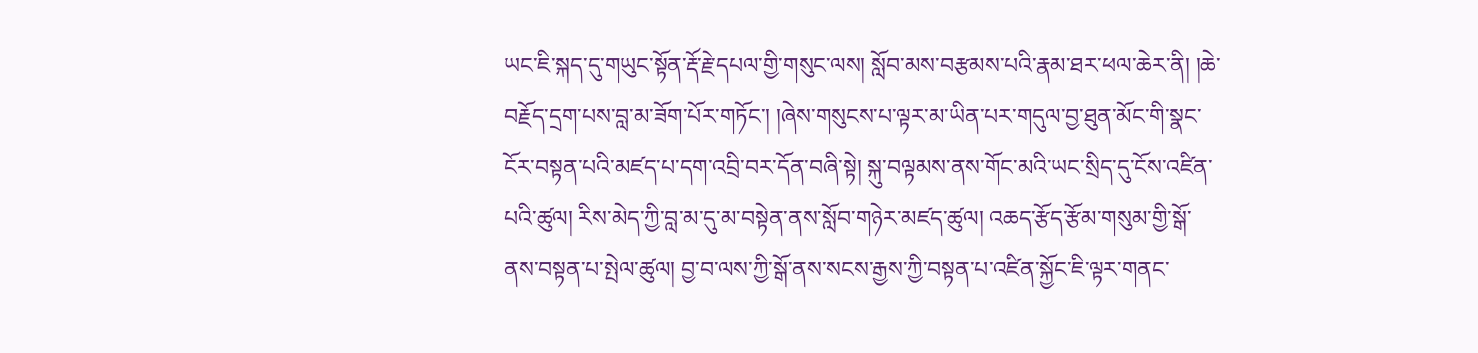ཡང་ཇི་སྐད་དུ་གཡུང་སྟོན་རྡོ་རྗེ་དཔལ་གྱི་གསུང་ལས། སློབ་མས་བརྩམས་པའི་རྣམ་ཐར་ཕལ་ཆེར་ནི། །ཆེ་བརྗོད་དྲག་པས་བླ་མ་ཟོག་པོར་གཏོང་། །ཞེས་གསུངས་པ་ལྟར་མ་ཡིན་པར་གདུལ་བྱ་ཐུན་མོང་གི་སྣང་ངོར་བསྟན་པའི་མཛད་པ་དག་འབྲི་བར་དོན་བཞི་སྟེ། སྐུ་བལྟམས་ནས་གོང་མའི་ཡང་སྲིད་དུ་ངོས་འཛིན་པའི་ཚུལ། རིས་མེད་ཀྱི་བླ་མ་དུ་མ་བསྟེན་ནས་སློབ་གཉེར་མཛད་ཚུལ། འཆད་རྩོད་རྩོམ་གསུམ་གྱི་སྒོ་ནས་བསྟན་པ་སྤེལ་ཚུལ། བྱ་བ་ལས་ཀྱི་སྒོ་ནས་སངས་རྒྱས་ཀྱི་བསྟན་པ་འཛིན་སྐྱོང་ཇི་ལྟར་གནང་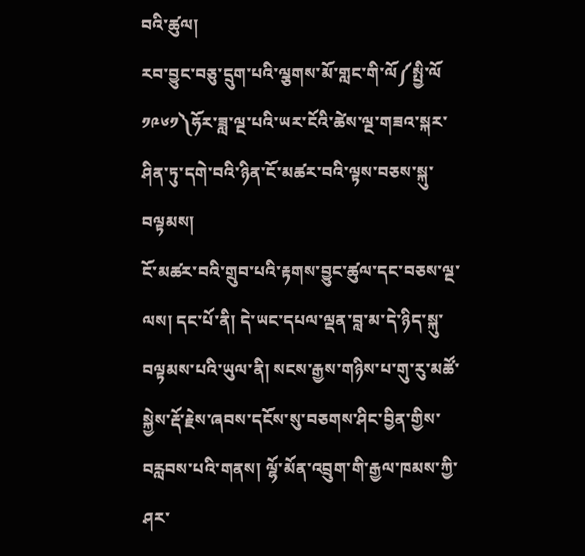བའི་ཚུལ།
རབ་བྱུང་བཅུ་དྲུག་པའི་ལྕགས་མོ་གླང་གི་ལོ༼སྤྱི་ལོ ༡༩༦༡༽ཧོར་ཟླ་ལྔ་པའི་ཡར་ངོའི་ཚེས་ལྔ་གཟའ་སྐར་ཤིན་ཏུ་དགེ་བའི་ཉིན་ངོ་མཚར་བའི་ལྟས་བཅས་སྐུ་བལྟམས།
ངོ་མཚར་བའི་གྲུབ་པའི་རྟགས་བྱུང་ཚུལ་དང་བཅས་ལྔ་ལས། དང་པོ་ནི། དེ་ཡང་དཔལ་ལྡན་བླ་མ་དེ་ཉིད་སྐུ་བལྟམས་པའི་ཡུལ་ནི། སངས་རྒྱས་གཉིས་པ་གུ་རུ་མཚོ་སྐྱེས་རྡོ་རྗེས་ཞབས་དངོས་སུ་བཅགས་ཤིང་བྱིན་གྱིས་བརླབས་པའི་གནས། ལྷོ་མོན་འབྲུག་གི་རྒྱལ་ཁམས་ཀྱི་ཤར་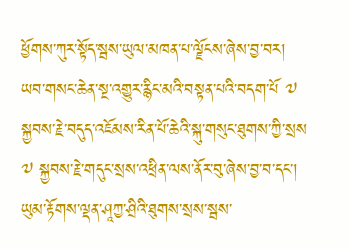ཕྱོགས་ཀུར་སྟོད་སྦས་ཡུལ་མཁན་པ་ལྗོངས་ཞེས་བྱ་བར། ཡབ་གསང་ཆེན་སྔ་འགྱུར་རྙིང་མའི་བསྟན་པའི་བདག་པོ ༧ སྐྱབས་རྗེ་བདུད་འཇོམས་རིན་པོ་ཆེའི་སྐུ་གསུང་ཐུགས་ཀྱི་སྲས ༧ སྐྱབས་རྗེ་གདུང་སྲས་འཕྲིན་ལས་ནོར་བུ་ཞེས་བྱ་བ་དང་། ཡུམ་རྟོགས་ལྡན་ཤཱཀྱ་ཤྲིའི་ཐུགས་སྲས་སྦས་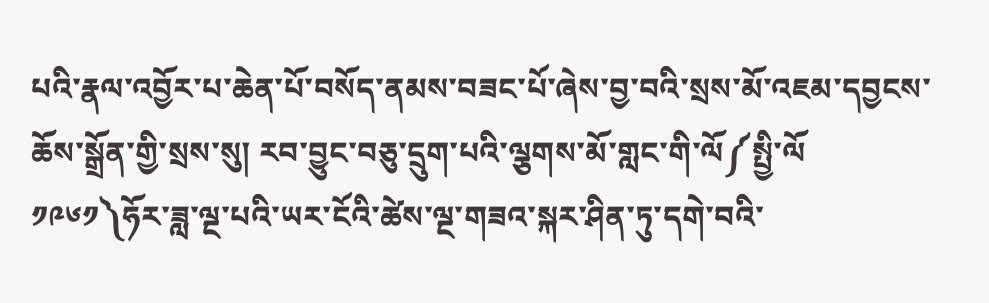པའི་རྣལ་འབྱོར་པ་ཆེན་པོ་བསོད་ནམས་བཟང་པོ་ཞེས་བྱ་བའི་སྲས་མོ་འཇམ་དབྱངས་ཆོས་སྒྲོན་གྱི་སྲས་སུ། རབ་བྱུང་བཅུ་དྲུག་པའི་ལྕགས་མོ་གླང་གི་ལོ༼སྤྱི་ལོ ༡༩༦༡༽ཧོར་ཟླ་ལྔ་པའི་ཡར་ངོའི་ཚེས་ལྔ་གཟའ་སྐར་ཤིན་ཏུ་དགེ་བའི་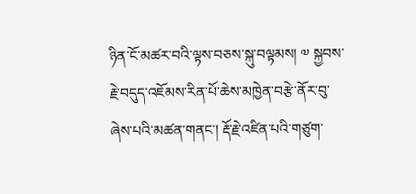ཉིན་ངོ་མཚར་བའི་ལྟས་བཅས་སྐུ་བལྟམས། ༧ སྐྱབས་རྗེ་བདུད་འཇོམས་རིན་པོ་ཆེས་མཁྱེན་བརྩེ་ནོར་བུ་ཞེས་པའི་མཚན་གནང་། རྡོ་རྗེ་འཛིན་པའི་གཙུག་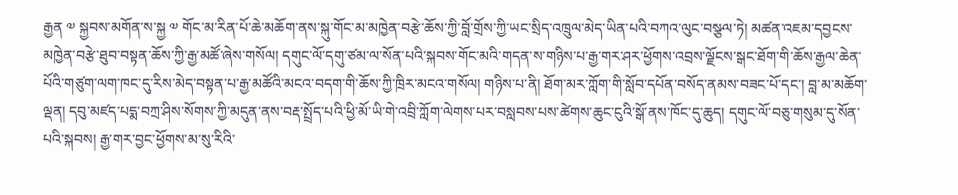རྒྱན ༧ སྐྱབས་མགོན་ས་སྐྱ ༧ གོང་མ་རིན་པོ་ཆེ་མཆོག་ནས་སྐུ་གོང་མ་མཁྱེན་བརྩེ་ཆོས་ཀྱི་བློ་གྲོས་ཀྱི་ཡང་སྲིད་འཁྲུལ་མེད་ཡིན་པའི་བཀའ་ལུང་བསྩལ་ཏེ། མཚན་འཇམ་དབྱངས་མཁྱེན་བརྩེ་ཐུབ་བསྟན་ཆོས་ཀྱི་རྒྱ་མཚོ་ཞེས་གསོལ། དགུང་ལོ་དགུ་ཙམ་ལ་སོན་པའི་སྐབས་གོང་མའི་གདན་ས་གཉིས་པ་རྒྱ་གར་ཤར་ཕྱོགས་འབྲས་ལྗོངས་སྒང་ཐོག་གི་ཆོས་རྒྱལ་ཆེན་པོའི་གཙུག་ལག་ཁང་དུ་རིས་མེད་བསྟན་པ་རྒྱ་མཚོའི་མངའ་བདག་གི་ཆོས་ཀྱི་ཁྲིར་མངའ་གསོལ། གཉིས་པ་ནི། ཐོག་མར་ཀློག་གི་སློབ་དཔོན་བསོད་ནམས་བཟང་པོ་དང་། བླ་མ་མཆོག་ལྡན། དབུ་མཛད་པདྨ་བཀྲ་ཤིས་སོགས་ཀྱི་མདུན་ནས་བརྡ་སྤྲོད་པའི་ཕྱི་མོ་ཡི་གེ་འབྲི་ཀློག་ལེགས་པར་བསླབས་པས་ཚེགས་ཆུང་ངུའི་སྒོ་ནས་ཁོང་དུ་ཆུད། དགུང་ལོ་བཅུ་གསུམ་དུ་སོན་པའི་སྐབས། རྒྱ་གར་བྱང་ཕྱོགས་མ་སུ་རིའི་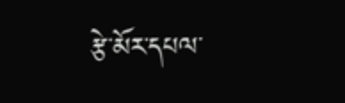རྩེ་མོར་དཔལ་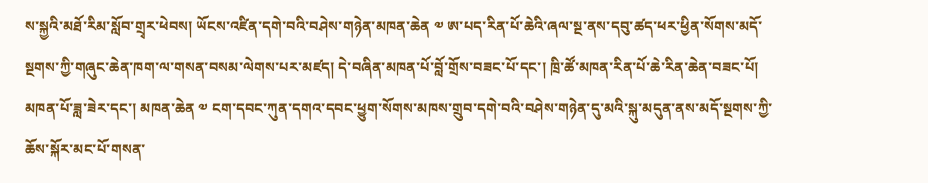ས་སྐྱའི་མཐོ་རིམ་སློབ་གྲྭར་ཕེབས། ཡོངས་འཛིན་དགེ་བའི་བཤེས་གཉེན་མཁན་ཆེན ༧ ཨ་པད་རིན་པོ་ཆེའི་ཞལ་སྔ་ནས་དབུ་ཚད་ཕར་ཕྱིན་སོགས་མདོ་སྔགས་ཀྱི་གཞུང་ཆེན་ཁག་ལ་གསན་བསམ་ལེགས་པར་མཛད། དེ་བཞིན་མཁན་པོ་བློ་གྲོས་བཟང་པོ་དང་། ཁྲི་ཚོ་མཁན་རིན་པོ་ཆེ་རིན་ཆེན་བཟང་པོ། མཁན་པོ་ཟླ་ཟེར་དང་། མཁན་ཆེན ༧ ངག་དབང་ཀུན་དགའ་དབང་ཕྱུག་སོགས་མཁས་གྲུབ་དགེ་བའི་བཤེས་གཉེན་དུ་མའི་སྐུ་མདུན་ནས་མདོ་སྔགས་ཀྱི་ཆོས་སྐོར་མང་པོ་གསན་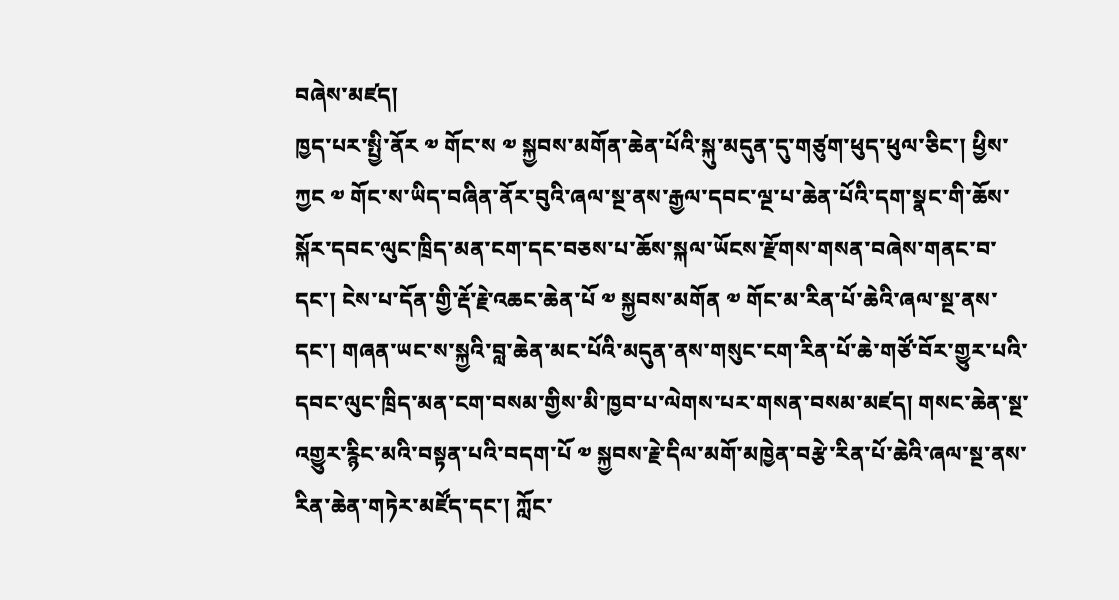བཞེས་མཛད།
ཁྱད་པར་སྤྱི་ནོར ༧ གོང་ས ༧ སྐྱབས་མགོན་ཆེན་པོའི་སྐུ་མདུན་དུ་གཙུག་ཕུད་ཕུལ་ཅིང་། ཕྱིས་ཀྱང ༧ གོང་ས་ཡིད་བཞིན་ནོར་བུའི་ཞལ་སྔ་ནས་རྒྱལ་དབང་ལྔ་པ་ཆེན་པོའི་དག་སྣང་གི་ཆོས་སྐོར་དབང་ལུང་ཁྲིད་མན་ངག་དང་བཅས་པ་ཆོས་སྐལ་ཡོངས་རྫོགས་གསན་བཞེས་གནང་བ་དང་། ངེས་པ་དོན་གྱི་རྡོ་རྗེ་འཆང་ཆེན་པོ ༧ སྐྱབས་མགོན ༧ གོང་མ་རིན་པོ་ཆེའི་ཞལ་སྔ་ནས་དང་། གཞན་ཡང་ས་སྐྱའི་བླ་ཆེན་མང་པོའི་མདུན་ནས་གསུང་ངག་རིན་པོ་ཆེ་གཙོ་བོར་གྱུར་པའི་དབང་ལུང་ཁྲིད་མན་ངག་བསམ་གྱིས་མི་ཁྱབ་པ་ལེགས་པར་གསན་བསམ་མཛད། གསང་ཆེན་སྔ་འགྱུར་རྙིང་མའི་བསྟན་པའི་བདག་པོ ༧ སྐྱབས་རྗེ་དིལ་མགོ་མཁྱེན་བརྩེ་རིན་པོ་ཆེའི་ཞལ་སྔ་ནས་རིན་ཆེན་གཏེར་མཛོད་དང་། ཀློང་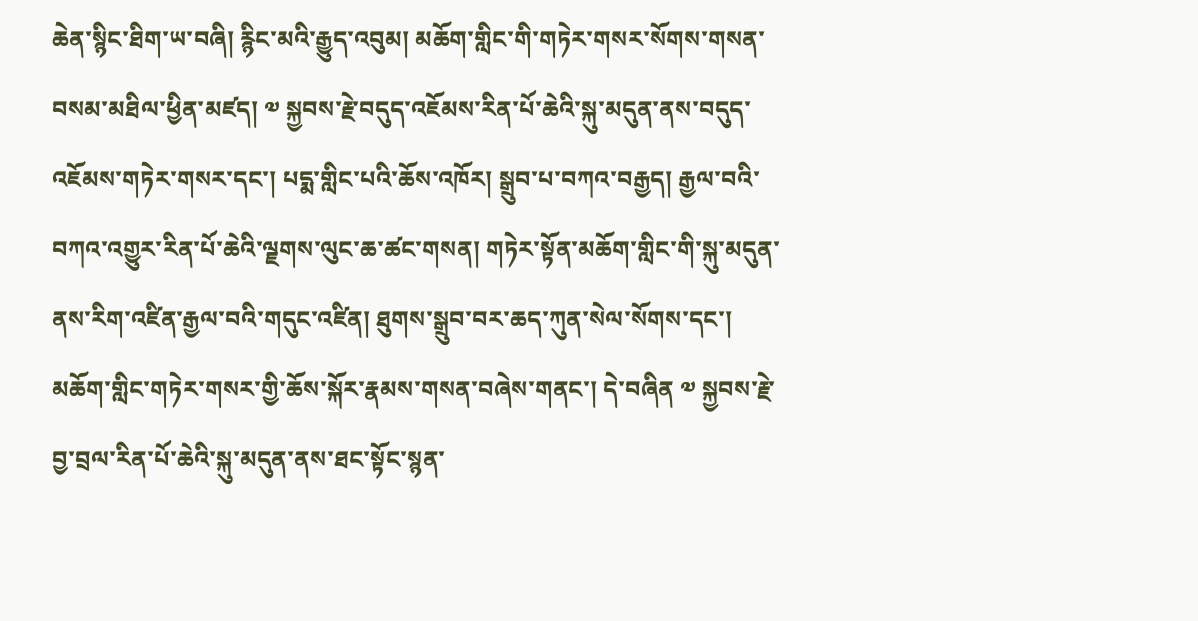ཆེན་སྙིང་ཐིག་ཡ་བཞི། རྙིང་མའི་རྒྱུད་འབུམ། མཆོག་གླིང་གི་གཏེར་གསར་སོགས་གསན་བསམ་མཐིལ་ཕྱིན་མཛད། ༧ སྐྱབས་རྗེ་བདུད་འཇོམས་རིན་པོ་ཆེའི་སྐུ་མདུན་ནས་བདུད་འཇོམས་གཏེར་གསར་དང་། པདྨ་གླིང་པའི་ཆོས་འཁོར། སྒྲུབ་པ་བཀའ་བརྒྱད། རྒྱལ་བའི་བཀའ་འགྱུར་རིན་པོ་ཆེའི་ལྗགས་ལུང་ཆ་ཚང་གསན། གཏེར་སྟོན་མཆོག་གླིང་གི་སྐུ་མདུན་ནས་རིག་འཛིན་རྒྱལ་བའི་གདུང་འཛིན། ཐུགས་སྒྲུབ་བར་ཆད་ཀུན་སེལ་སོགས་དང་། མཆོག་གླིང་གཏེར་གསར་གྱི་ཆོས་སྐོར་རྣམས་གསན་བཞེས་གནང་། དེ་བཞིན ༧ སྐྱབས་རྗེ་བྱ་བྲལ་རིན་པོ་ཆེའི་སྐུ་མདུན་ནས་ཐང་སྟོང་སྙན་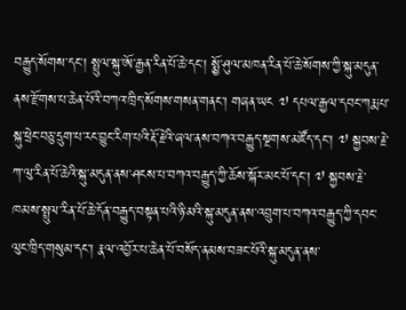བརྒྱུད་སོགས་དང་། སྤྲུལ་སྐུ་ཨོ་རྒྱན་རིན་པོ་ཆེ་དང་། སྨྱོ་ཤུལ་མཁན་རིན་པོ་ཆེ་སོགས་ཀྱི་སྐུ་མདུན་ནས་རྫོགས་པ་ཆེན་པོའི་བཀའ་ཁྲིད་སོགས་གསན་གནང་། གཞན་ཡང ༧ དཔལ་རྒྱལ་དབང་ཀརྨ་པ་སྐུ་ཕྲེང་བཅུ་དྲུག་པ་རང་བྱུང་རིག་པའི་རྡོ་རྗེའི་ཞལ་ནས་བཀའ་བརྒྱུད་སྔགས་མཛོད་དང་། ༧ སྐྱབས་རྗེ་ཀ་ལུ་རིན་པོ་ཆེའི་སྐུ་མདུན་ནས་ཤངས་པ་བཀའ་བརྒྱུད་ཀྱི་ཆོས་སྐོར་མང་པོ་དང་། ༧ སྐྱབས་རྗེ་ཁམས་སྤྲུལ་རིན་པོ་ཆེ་དོན་བརྒྱུད་བསྟན་པའི་ཉི་མའི་སྐུ་མདུན་ནས་འབྲུག་པ་བཀའ་བརྒྱུད་ཀྱི་དབང་ལུང་ཁྲིད་གསུམ་དང་། རྣལ་འབྱོར་པ་ཆེན་པོ་བསོད་ནམས་བཟང་པོའི་སྐུ་མདུན་ནས་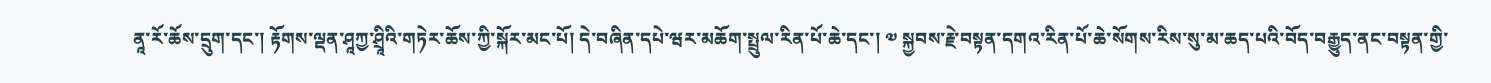ནཱ་རོ་ཆོས་དྲུག་དང་། རྟོགས་ལྡན་ཤཱཀྱ་ཤྲཱིའི་གཏེར་ཆོས་ཀྱི་སྐོར་མང་པོ། དེ་བཞིན་དཔེ་ཝར་མཆོག་སྤྲུལ་རིན་པོ་ཆེ་དང་། ༧ སྐྱབས་རྗེ་བསྟན་དགའ་རིན་པོ་ཆེ་སོགས་རིས་སུ་མ་ཆད་པའི་བོད་བརྒྱུད་ནང་བསྟན་གྱི་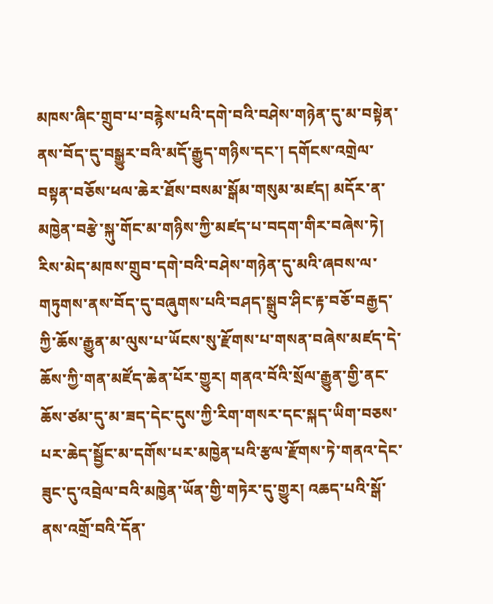མཁས་ཞིང་གྲུབ་པ་བརྙེས་པའི་དགེ་བའི་བཤེས་གཉེན་དུ་མ་བསྟེན་ནས་བོད་དུ་བསྒྱུར་བའི་མདོ་རྒྱུད་གཉིས་དང་། དགོངས་འགྲེལ་བསྟན་བཅོས་ཕལ་ཆེར་ཐོས་བསམ་སྒོམ་གསུམ་མཛད། མདོར་ན་མཁྱེན་བརྩེ་སྐུ་གོང་མ་གཉིས་ཀྱི་མཛད་པ་བདག་གིར་བཞེས་ཏེ། རིས་མེད་མཁས་གྲུབ་དགེ་བའི་བཤེས་གཉེན་དུ་མའི་ཞབས་ལ་གཏུགས་ནས་བོད་དུ་བཞུགས་པའི་བཤད་སྒྲུབ་ཤིང་རྟ་བཅོ་བརྒྱད་ཀྱི་ཆོས་རྒྱུན་མ་ལུས་པ་ཡོངས་སུ་རྫོགས་པ་གསན་བཞེས་མཛད་དེ་ཆོས་ཀྱི་གན་མཛོད་ཆེན་པོར་གྱུར། གནའ་བོའི་སྲོལ་རྒྱུན་གྱི་ནང་ཆོས་ཙམ་དུ་མ་ཟད་དེང་དུས་ཀྱི་རིག་གསར་དང་སྐད་ཡིག་བཅས་པར་ཆེད་སྦྱོང་མ་དགོས་པར་མཁྱེན་པའི་རྩལ་རྫོགས་ཏེ་གནའ་དེང་ཟུང་དུ་འབྲེལ་བའི་མཁྱེན་ཡོན་གྱི་གཏེར་དུ་གྱུར། འཆད་པའི་སྒོ་ནས་འགྲོ་བའི་དོན་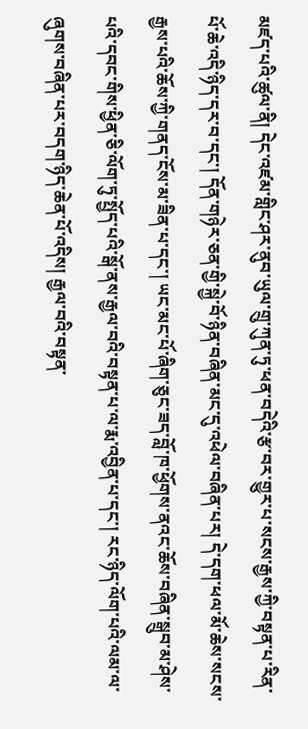མཛད་པའི་ཚུལ་ནི། དེང་འཛམ་གླིང་ཤར་ནུབ་ཡུལ་གྲུ་ཀུན་ཏུ་ཕན་བདེའི་རྩ་བར་གྱུར་པ་སངས་རྒྱས་ཀྱི་བསྟན་པ་རིན་པོ་ཆེ་འདི་ཉིད་དར་བ་དང་། དོན་གཉེར་ཅན་གྱི་སྐྱེ་བོ་ཉིན་བཞིན་མང་དུ་འཕེལ་བཞིན་པར། དེ་དག་ཕལ་མོ་ཆེས་སངས་རྒྱས་པའི་ཆོས་ཀྱི་གནད་ངོས་མ་ཟིན་པ་དང་། ཡང་མང་པོ་ཞིག་ཅུང་ཟད་བློ་ཁ་ཕྱོགས་ནའང་ཆོས་བཞིན་སྒྲུབ་མ་ཤེས་པའི་དབང་གིས་ཕྱིན་ཅི་ལོག་ཏུ་སྤྱོད་པའི་སྒོ་ནས་རྒྱལ་བའི་བསྟན་པ་ལ་རྨ་འབྱིན་པ་དང་། རང་ཉིད་ལོག་པའི་ལམ་ལ་ཞུགས་བཞིན་པར་བདག་ཉིད་ཆེན་པོ་འདིས། རྒྱལ་བའི་བསྟན་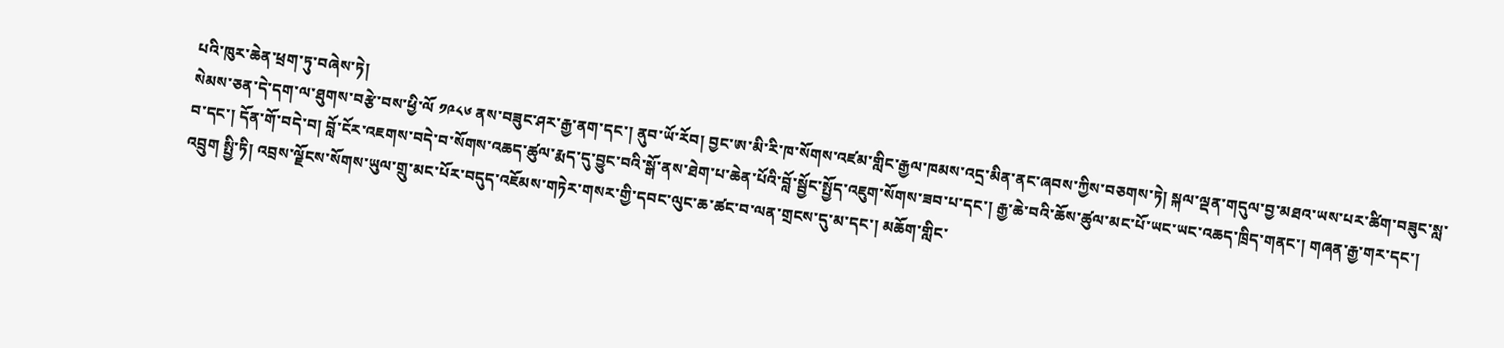པའི་ཁུར་ཆེན་ཕྲག་ཏུ་བཞེས་ཏེ།
སེམས་ཅན་དེ་དག་ལ་ཐུགས་བརྩེ་བས་ཕྱི་ལོ ༡༩༨༦ ནས་བཟུང་ཤར་རྒྱ་ནག་དང་། ནུབ་ཡོ་རོབ། བྱང་ཨ་མི་རི་ཁ་སོགས་འཛམ་གླིང་རྒྱལ་ཁམས་འདྲ་མིན་ནང་ཞབས་ཀྱིས་བཅགས་ཏེ། སྐལ་ལྡན་གདུལ་བྱ་མཐའ་ཡས་པར་ཚིག་བཟུང་སླ་བ་དང་། དོན་གོ་བདེ་བ། བློ་ངོར་འཇགས་བདེ་བ་སོགས་འཆད་ཚུལ་རྨད་དུ་བྱུང་བའི་སྒོ་ནས་ཐེག་པ་ཆེན་པོའི་བློ་སྦྱོང་སྤྱོད་འཇུག་སོགས་ཟབ་པ་དང་། རྒྱ་ཆེ་བའི་ཆོས་ཚུལ་མང་པོ་ཡང་ཡང་འཆད་ཁྲིད་གནང་། གཞན་རྒྱ་གར་དང་། འབྲུག སྤྱི་ཏི། འབྲས་ལྗོངས་སོགས་ཡུལ་གྲུ་མང་པོར་བདུད་འཇོམས་གཏེར་གསར་གྱི་དབང་ལུང་ཆ་ཚང་བ་ལན་གྲངས་དུ་མ་དང་། མཆོག་གླིང་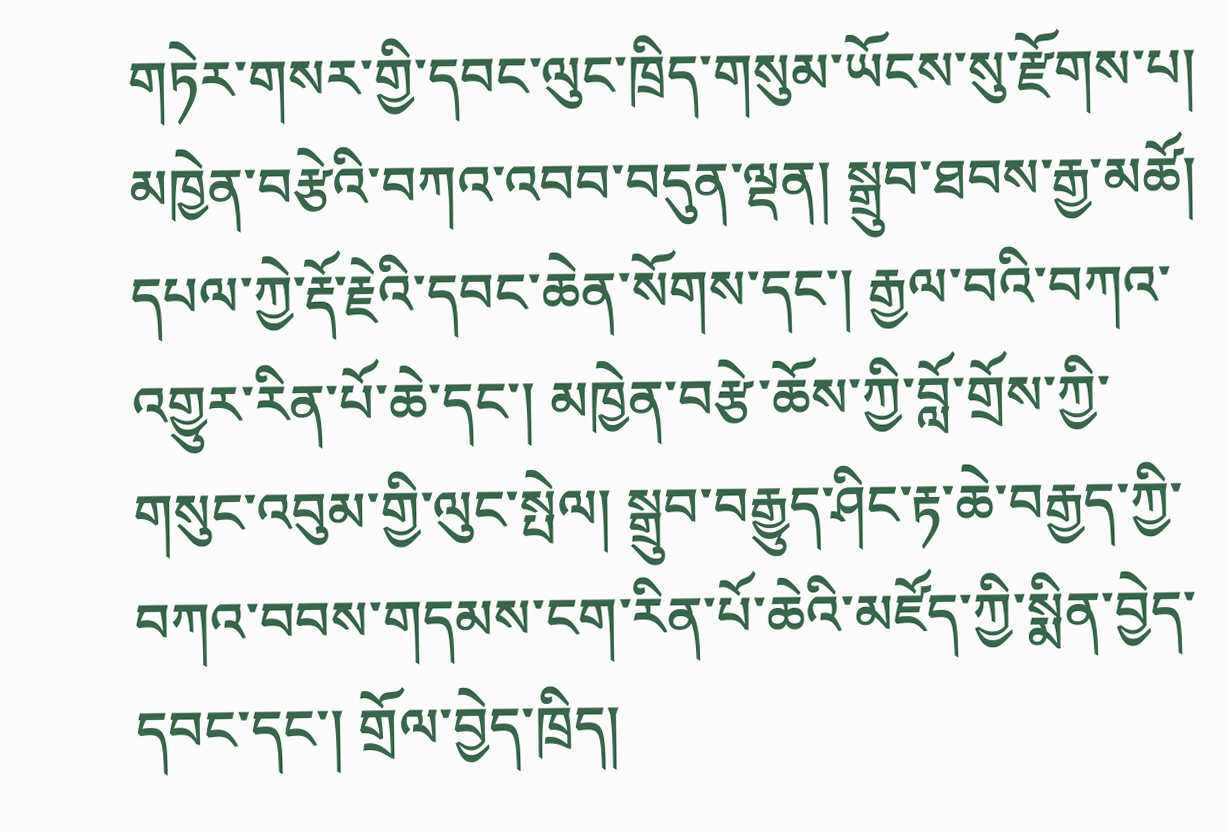གཏེར་གསར་གྱི་དབང་ལུང་ཁྲིད་གསུམ་ཡོངས་སུ་རྫོགས་པ། མཁྱེན་བརྩེའི་བཀའ་འབབ་བདུན་ལྡན། སྒྲུབ་ཐབས་རྒྱ་མཚོ། དཔལ་ཀྱེ་རྡོ་རྗེའི་དབང་ཆེན་སོགས་དང་། རྒྱལ་བའི་བཀའ་འགྱུར་རིན་པོ་ཆེ་དང་། མཁྱེན་བརྩེ་ཆོས་ཀྱི་བློ་གྲོས་ཀྱི་གསུང་འབུམ་གྱི་ལུང་སྤེལ། སྒྲུབ་བརྒྱུད་ཤིང་རྟ་ཆེ་བརྒྱད་ཀྱི་བཀའ་བབས་གདམས་ངག་རིན་པོ་ཆེའི་མཛོད་ཀྱི་སྨིན་བྱེད་དབང་དང་། གྲོལ་བྱེད་ཁྲིད།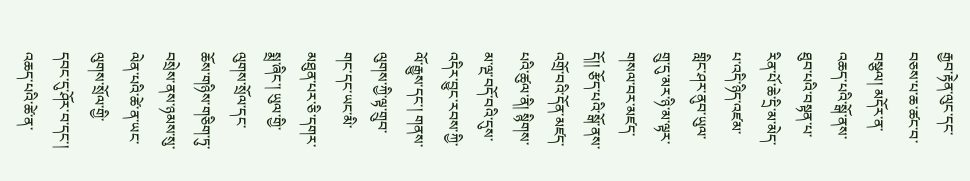རྒྱབ་རྟེན་ལུང་དང་བཅས་པ་ཆ་ཚང་བ་བསྩལ། མདོར་ན་འཆད་པའི་སྒོ་ནས་ཐུབ་པའི་བསྟན་པ་རིན་པོ་ཆེ་དྲི་མ་མེད་པ་འདི་ཉིད་འཛམ་གླིང་ཤར་ནུབ་ཡུལ་གྲུ་དུ་མར་ཉི་མ་ལྟར་གསལ་བར་མཛད་དོ།། རྩོད་པའི་སྒོ་ནས་འགྲོ་བའི་དོན་མཛད་པའི་ཚུལ་ནི། སྙིགས་མ་ལྔ་བདོ་བའི་དུས་འདིར་བྱུང་རབས་ཀྱི་ལོ་རྒྱུས་དང་། གནས་ལུགས་ཀྱི་ལྟ་གྲུབ་གང་དང་ཡང་མི་མཐུན་པར་ཅི་དགར་སྨྲ་ཞིང་། ཡུལ་གྱི་ལུགས་སྲོལ་དང་ཆོས་གཉིས་གཅིག་ཏུ་བསྲེས་ནས་ཉམས་སུ་ལེན་པའི་ཚེ་ན་ཡང་ལུགས་སྲོལ་གྱི་དབང་དུ་ཤོར་བ་དང་། འཆད་པའི་ཚེ་ན་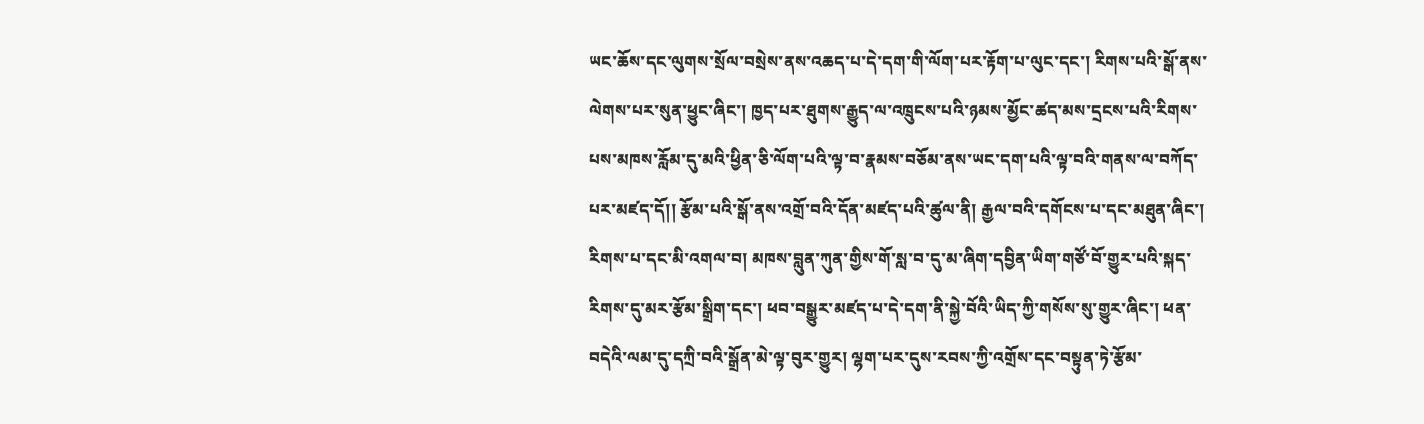ཡང་ཆོས་དང་ལུགས་སྲོལ་བསྲེས་ནས་འཆད་པ་དེ་དག་གི་ལོག་པར་རྟོག་པ་ལུང་དང་། རིགས་པའི་སྒོ་ནས་ལེགས་པར་སུན་ཕྱུང་ཞིང་། ཁྱད་པར་ཐུགས་རྒྱུད་ལ་འཁྲུངས་པའི་ཉམས་མྱོང་ཚད་མས་དྲངས་པའི་རིགས་པས་མཁས་རློམ་དུ་མའི་ཕྱིན་ཅི་ལོག་པའི་ལྟ་བ་རྣམས་བཅོམ་ནས་ཡང་དག་པའི་ལྟ་བའི་གནས་ལ་བཀོད་པར་མཛད་དོ།། རྩོམ་པའི་སྒོ་ནས་འགྲོ་བའི་དོན་མཛད་པའི་ཚུལ་ནི། རྒྱལ་བའི་དགོངས་པ་དང་མཐུན་ཞིང་། རིགས་པ་དང་མི་འགལ་བ། མཁས་བླུན་ཀུན་གྱིས་གོ་སླ་བ་དུ་མ་ཞིག་དབྱིན་ཡིག་གཙོ་བོ་གྱུར་པའི་སྐད་རིགས་དུ་མར་རྩོམ་སྒྲིག་དང་། ཕབ་བསྒྱུར་མཛད་པ་དེ་དག་ནི་སྐྱེ་བོའི་ཡིད་ཀྱི་གསོས་སུ་གྱུར་ཞིང་། ཕན་བདེའི་ལམ་དུ་དཀྲི་བའི་སྒྲོན་མེ་ལྟ་བུར་གྱུར། ལྷག་པར་དུས་རབས་ཀྱི་འགྲོས་དང་བསྟུན་ཏེ་རྩོམ་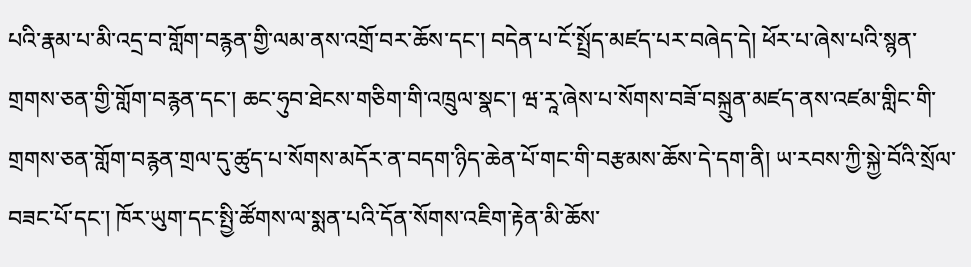པའི་རྣམ་པ་མི་འདྲ་བ་གློག་བརྙན་གྱི་ལམ་ནས་འགྲོ་བར་ཆོས་དང་། བདེན་པ་ངོ་སྤྲོད་མཛད་པར་བཞེད་དེ། ཕོར་པ་ཞེས་པའི་སྙན་གྲགས་ཅན་གྱི་གློག་བརྙན་དང་། ཆང་ཧུབ་ཐེངས་གཅིག་གི་འཁྲུལ་སྣང་། ཝ་རཱ་ཞེས་པ་སོགས་བཟོ་བསྐྲུན་མཛད་ནས་འཛམ་གླིང་གི་གྲགས་ཅན་གློག་བརྙན་གྲལ་དུ་ཚུད་པ་སོགས་མདོར་ན་བདག་ཉིད་ཆེན་པོ་གང་གི་བརྩམས་ཆོས་དེ་དག་ནི། ཡ་རབས་ཀྱི་སྐྱེ་བོའི་སྲོལ་བཟང་པོ་དང་། ཁོར་ཡུག་དང་སྤྱི་ཚོགས་ལ་སྨན་པའི་དོན་སོགས་འཇིག་རྟེན་མི་ཆོས་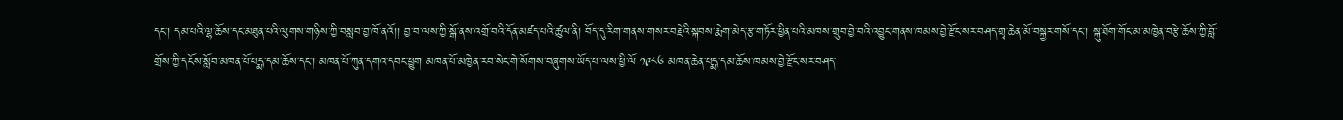དང་། དམ་པའི་ལྷ་ཆོས་དང་མཐུན་པའི་ལུགས་གཉིས་ཀྱི་བསླབ་བྱ་ཁོ་ནའོ།། བྱ་བ་ལས་ཀྱི་སྒོ་ནས་འགྲོ་བའི་དོན་མཛད་པའི་ཚུལ་ནི། བོད་དུ་རིག་གནས་གསར་བརྗེའི་སྐབས་རྨེག་མེད་རྩ་གཏོར་ཕྱིན་པའི་མཁས་གྲུབ་བྱེ་བའི་འབྱུང་གནས་ཁམས་བྱེ་རྫོང་སར་བཤད་གྲྭ་ཆེན་མོ་བསྐྱར་གསོ་དང་། སྐུ་ཐོག་གོང་མ་མཁྱེན་བརྩེ་ཆོས་ཀྱི་བློ་གྲོས་ཀྱི་དངོས་སློབ་མཁན་པོ་པདྨ་དམ་ཆོས་དང་། མཁན་པོ་ཀུན་དགའ་དབང་ཕྱུག མཁན་པོ་མཁྱེན་རབ་སེང་གེ་སོགས་བཞུགས་ཡོད་པ་ལས་ཕྱི་ལོ ༡༩༨༦ མཁན་ཆེན་པདྨ་དམ་ཆོས་ཁམས་བྱེ་རྫོང་སར་བཤད་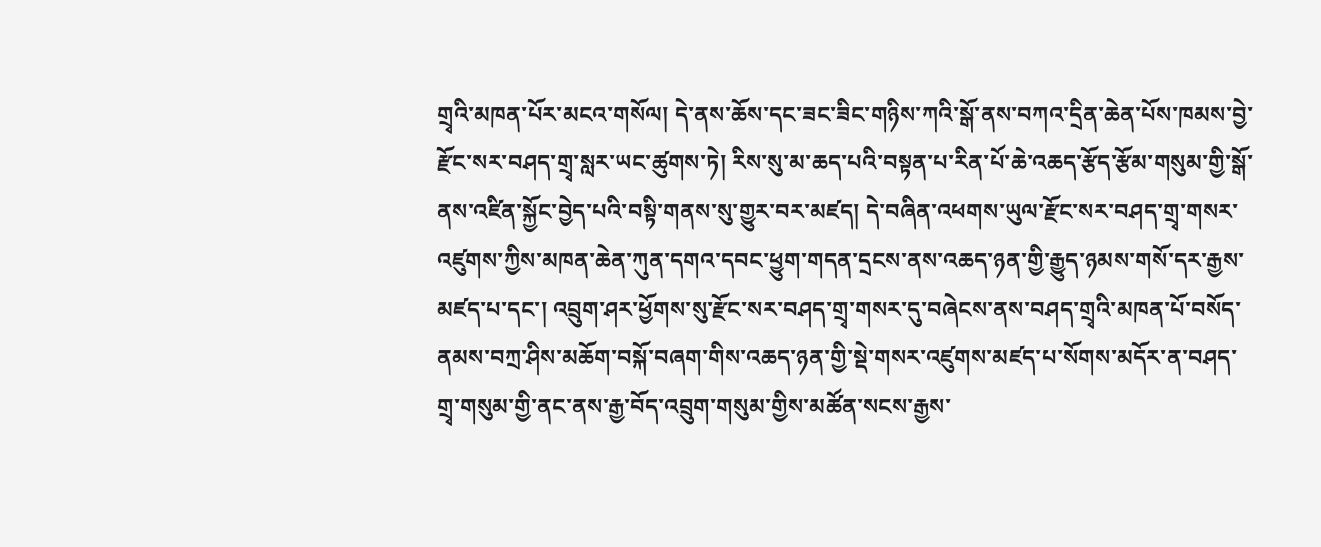གྲྭའི་མཁན་པོར་མངའ་གསོལ། དེ་ནས་ཆོས་དང་ཟང་ཟིང་གཉིས་ཀའི་སྒོ་ནས་བཀའ་དྲིན་ཆེན་པོས་ཁམས་བྱེ་རྫོང་སར་བཤད་གྲྭ་སླར་ཡང་ཚུགས་ཏེ། རིས་སུ་མ་ཆད་པའི་བསྟན་པ་རིན་པོ་ཆེ་འཆད་རྩོད་རྩོམ་གསུམ་གྱི་སྒོ་ནས་འཛིན་སྐྱོང་བྱེད་པའི་བསྟི་གནས་སུ་གྱུར་བར་མཛད། དེ་བཞིན་འཕགས་ཡུལ་རྫོང་སར་བཤད་གྲྭ་གསར་འཛུགས་ཀྱིས་མཁན་ཆེན་ཀུན་དགའ་དབང་ཕྱུག་གདན་དྲངས་ནས་འཆད་ཉན་གྱི་རྒྱུད་ཉམས་གསོ་དར་རྒྱས་མཛད་པ་དང་། འབྲུག་ཤར་ཕྱོགས་སུ་རྫོང་སར་བཤད་གྲྭ་གསར་དུ་བཞེངས་ནས་བཤད་གྲྭའི་མཁན་པོ་བསོད་ནམས་བཀྲ་ཤིས་མཆོག་བསྐོ་བཞག་གིས་འཆད་ཉན་གྱི་སྡེ་གསར་འཛུགས་མཛད་པ་སོགས་མདོར་ན་བཤད་གྲྭ་གསུམ་གྱི་ནང་ནས་རྒྱ་བོད་འབྲུག་གསུམ་གྱིས་མཚོན་སངས་རྒྱས་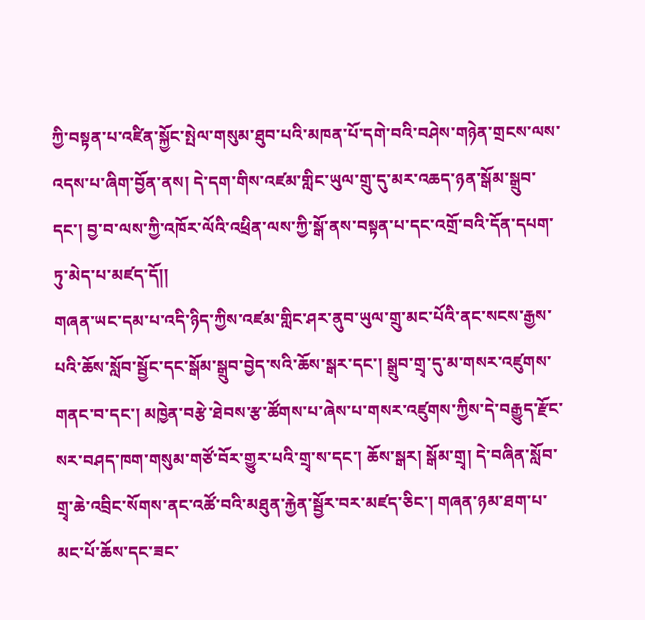ཀྱི་བསྟན་པ་འཛིན་སྐྱོང་སྤེལ་གསུམ་ཐུབ་པའི་མཁན་པོ་དགེ་བའི་བཤེས་གཉེན་གྲངས་ལས་འདས་པ་ཞིག་བྱོན་ནས། དེ་དག་གིས་འཛམ་གླིང་ཡུལ་གྲུ་དུ་མར་འཆད་ཉན་སྒོམ་སྒྲུབ་དང་། བྱ་བ་ལས་ཀྱི་འཁོར་ལོའི་འཕྲིན་ལས་ཀྱི་སྒོ་ནས་བསྟན་པ་དང་འགྲོ་བའི་དོན་དཔག་ཏུ་མེད་པ་མཛད་དོ།།
གཞན་ཡང་དམ་པ་འདི་ཉིད་ཀྱིས་འཛམ་གླིང་ཤར་ནུབ་ཡུལ་གྲུ་མང་པོའི་ནང་སངས་རྒྱས་པའི་ཆོས་སློབ་སྦྱོང་དང་སྒོམ་སྒྲུབ་བྱེད་སའི་ཆོས་སྒར་དང་། སྒྲུབ་གྲྭ་དུ་མ་གསར་འཛུགས་གནང་བ་དང་། མཁྱེན་བརྩེ་ཐེབས་རྩ་ཚོགས་པ་ཞེས་པ་གསར་འཛུགས་ཀྱིས་དེ་བརྒྱུད་རྫོང་སར་བཤད་ཁག་གསུམ་གཙོ་བོར་གྱུར་པའི་གྲྭ་ས་དང་། ཆོས་སྒར། སྒོམ་གྲྭ། དེ་བཞིན་སློབ་གྲྭ་ཆེ་འབྲིང་སོགས་ནང་འཚོ་བའི་མཐུན་རྐྱེན་སྦྱོར་བར་མཛད་ཅིང་། གཞན་ཉམ་ཐག་པ་མང་པོ་ཆོས་དང་ཟང་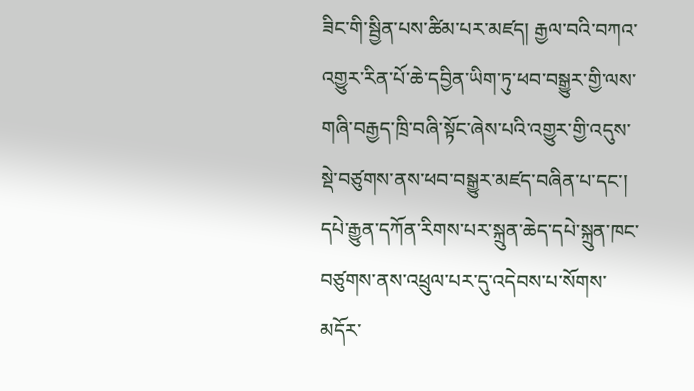ཟིང་གི་སྦྱིན་པས་ཚིམ་པར་མཛད། རྒྱལ་བའི་བཀའ་འགྱུར་རིན་པོ་ཆེ་དབྱིན་ཡིག་ཏུ་ཕབ་བསྒྱུར་གྱི་ལས་གཞི་བརྒྱད་ཁྲི་བཞི་སྟོང་ཞེས་པའི་འགྱུར་གྱི་འདུས་སྡེ་བཙུགས་ནས་ཕབ་བསྒྱུར་མཛད་བཞིན་པ་དང་། དཔེ་རྒྱུན་དཀོན་རིགས་པར་སྐྲུན་ཆེད་དཔེ་སྐྲུན་ཁང་བཙུགས་ནས་འཕྲུལ་པར་དུ་འདེབས་པ་སོགས་མདོར་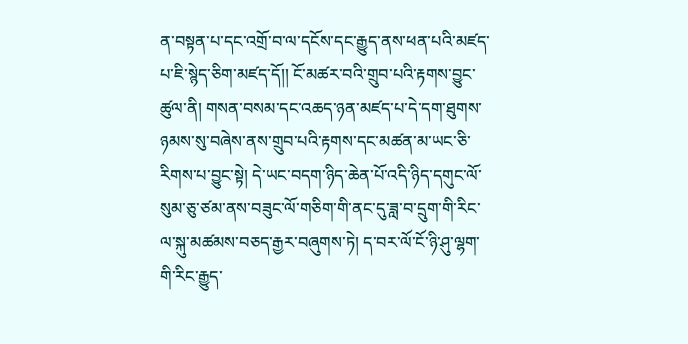ན་བསྟན་པ་དང་འགྲོ་བ་ལ་དངོས་དང་རྒྱུད་ནས་ཕན་པའི་མཛད་པ་ཇི་སྙེད་ཅིག་མཛད་དོ།། ངོ་མཚར་བའི་གྲུབ་པའི་རྟགས་བྱུང་ཚུལ་ནི། གསན་བསམ་དང་འཆད་ཉན་མཛད་པ་དེ་དག་ཐུགས་ཉམས་སུ་བཞེས་ནས་གྲུབ་པའི་རྟགས་དང་མཚན་མ་ཡང་ཅི་རིགས་པ་བྱུང་སྟེ། དེ་ཡང་བདག་ཉིད་ཆེན་པོ་འདི་ཉིད་དགུང་ལོ་སུམ་ཅུ་ཙམ་ནས་བཟུང་ལོ་གཅིག་གི་ནང་དུ་ཟླ་བ་དྲུག་གི་རིང་ལ་སྐུ་མཚམས་བཅད་རྒྱར་བཞུགས་ཏེ། ད་བར་ལོ་ངོ་ཉི་ཤུ་ལྷག་གི་རིང་རྒྱུད་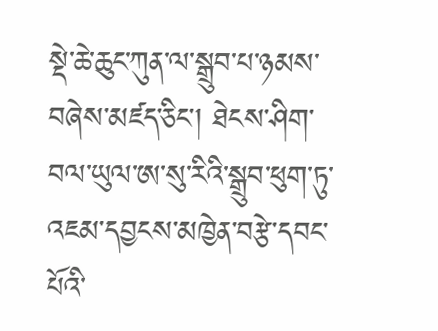སྡེ་ཆེ་ཆུང་ཀུན་ལ་སྒྲུབ་པ་ཉམས་བཞེས་མཛད་ཅིང་། ཐེངས་ཤིག་བལ་ཡུལ་ཨ་སུ་རིའི་སྒྲུབ་ཕུག་ཏུ་འཇམ་དབྱངས་མཁྱེན་བརྩེ་དབང་པོའི་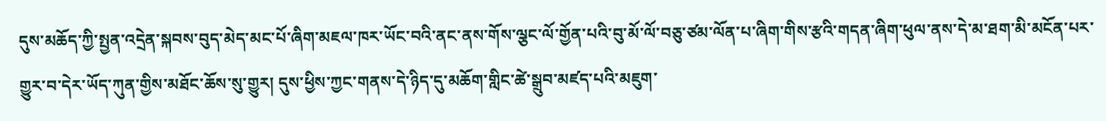དུས་མཆོད་ཀྱི་སྤྱན་འདྲེན་སྐབས་བུད་མེད་མང་པོ་ཞིག་མཇལ་ཁར་ཡོང་བའི་ནང་ནས་གོས་ལྕང་ལོ་གྱོན་པའི་བུ་མོ་ལོ་བཅུ་ཙམ་ལོན་པ་ཞིག་གིས་རྩའི་གདན་ཞིག་ཕུལ་ནས་དེ་མ་ཐག་མི་མངོན་པར་གྱུར་བ་དེར་ཡོད་ཀུན་གྱིས་མཐོང་ཆོས་སུ་གྱུར། དུས་ཕྱིས་ཀྱང་གནས་དེ་ཉིད་དུ་མཆོག་གླིང་ཚེ་སྒྲུབ་མཛད་པའི་མཇུག་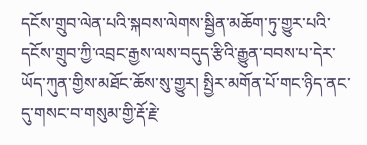དངོས་གྲུབ་ལེན་པའི་སྐབས་ལེགས་སྦྱིན་མཆོག་ཏུ་གྱུར་པའི་དངོས་གྲུབ་ཀྱི་འབྲང་རྒྱས་ལས་བདུད་རྩིའི་རྒྱུན་བབས་པ་དེར་ཡོད་ཀུན་གྱིས་མཐོང་ཆོས་སུ་གྱུར། སྤྱིར་མགོན་པོ་གང་ཉིད་ནང་དུ་གསང་བ་གསུམ་གྱི་རྡོ་རྗེ་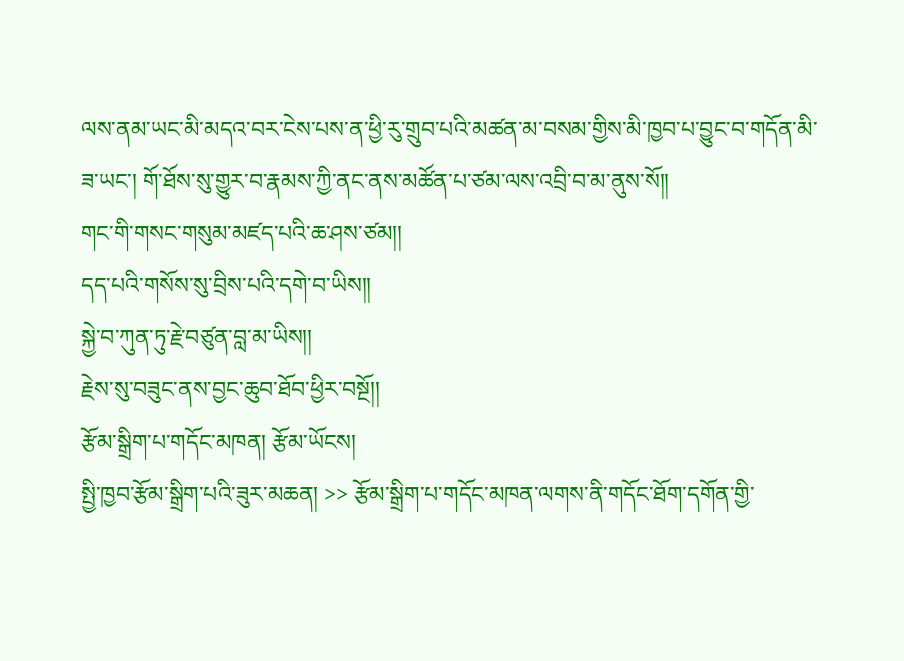ལས་ནམ་ཡང་མི་མདའ་བར་ངེས་པས་ན་ཕྱི་རུ་གྲུབ་པའི་མཚན་མ་བསམ་གྱིས་མི་ཁྱབ་པ་བྱུང་བ་གདོན་མི་ཟ་ཡང་། གོ་ཐོས་སུ་གྱུར་བ་རྣམས་ཀྱི་ནང་ནས་མཚོན་པ་ཙམ་ལས་འབྲི་བ་མ་ནུས་སོ།།
གང་གི་གསང་གསུམ་མཛད་པའི་ཆ་ཤས་ཙམ།།
དད་པའི་གསོས་སུ་བྲིས་པའི་དགེ་བ་ཡིས།།
སྐྱེ་བ་ཀུན་ཏུ་རྗེ་བཙུན་བླ་མ་ཡིས།།
རྗེས་སུ་བཟུང་ནས་བྱང་ཆུབ་ཐོབ་ཕྱིར་བསྔོ།།
རྩོམ་སྒྲིག་པ་གདོང་མཁན། རྩོམ་ཡོངས།
སྤྱི་ཁྱབ་རྩོམ་སྒྲིག་པའི་ཟུར་མཆན། >> རྩོམ་སྒྲིག་པ་གདོང་མཁན་ལགས་ནི་གདོང་ཐོག་དགོན་གྱི་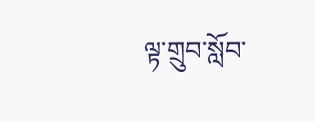ལྟ་གྲུབ་སློབ་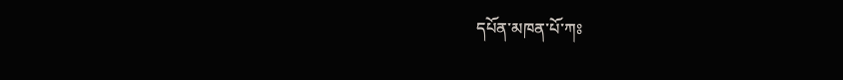དཔོན་མཁན་པོ་ཀཿ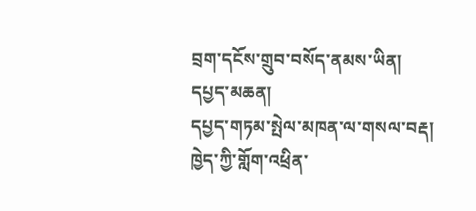བྲག་དངོས་གྲུབ་བསོད་ནམས་ཡིན།
དཔྱད་མཆན།
དཔྱད་གཏམ་སྤེལ་མཁན་ལ་གསལ་བརྡ།
ཁྱེད་ཀྱི་གློག་འཕྲིན་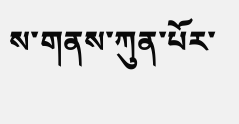ས་གནས་ཀུན་པོར་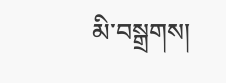མི་བསྒྲགས།